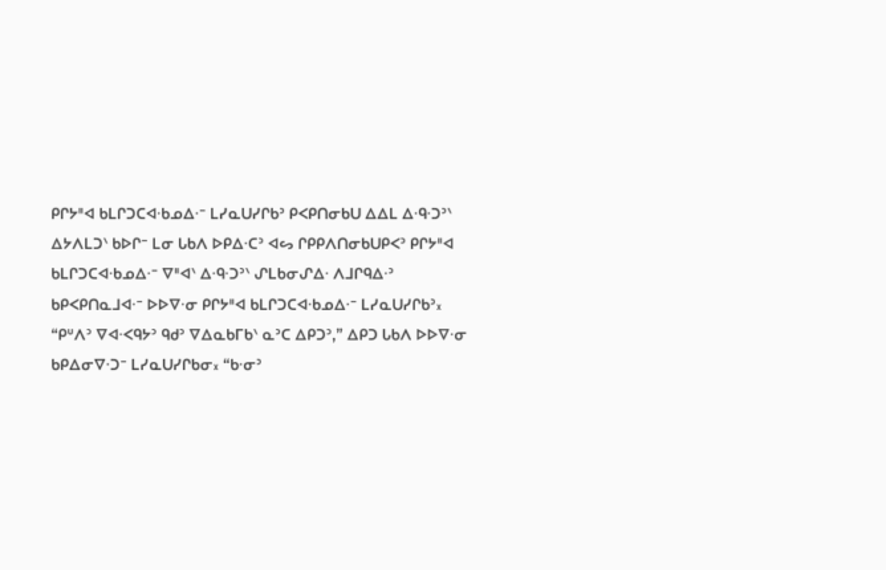ᑭᒋᔭᐦᐊ ᑲᒪᒋᑐᑕᐊᐧᑲᓄᐃᐧᐨ ᒪᓯᓇᑌᓯᒋᑲᐣ ᑭᐸᑭᑎᓂᑲᑌ ᐃᐃᒪ ᐃᐧᑫᐧᑐᐣᐠ
ᐃᔭᐱᒪᑐᐠ ᑲᐅᒋᐨ ᒪᓂ ᒐᑲᐱ ᐅᑭᐃᐧᑕᐣ ᐊᔕ ᒋᑭᑭᐱᑎᓂᑲᑌᑭᐸᐣ ᑭᒋᔭᐦᐊ ᑲᒪᒋᑐᑕᐊᐧᑲᓄᐃᐧᐨ ᐁᐦᐊᐠ ᐃᐧᑫᐧᑐᐣᐠ ᔑᒪᑲᓂᔑᐃᐧ ᐱᒧᒋᑫᐃᐧᐣ ᑲᑭᐸᑭᑎᓇᒧᐊᐧᐨ ᐅᐅᐁᐧᓂ ᑭᒋᔭᐦᐊ ᑲᒪᒋᑐᑕᐊᐧᑲᓄᐃᐧᐨ ᒪᓯᓇᑌᓯᒋᑲᐣ᙮
“ᑭᐡᐱᐣ ᐁᐊᐧᐸᑫᔭᐣ ᑫᑯᐣ ᐁᐃᓇᑲᒥᑲᐠ ᓇᐣᑕ ᐃᑭᑐᐣ,” ᐃᑭᑐ ᒐᑲᐱ ᐅᐅᐁᐧᓂ ᑲᑭᐃᓂᐁᐧᑐᐨ ᒪᓯᓇᑌᓯᒋᑲᓂ᙮ “ᑲᐧᓂᐣ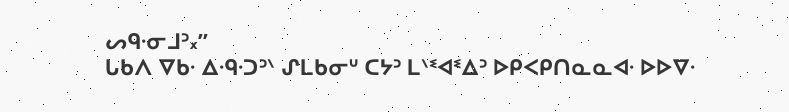ᔕᑫᐧᓂᒧᐣ᙮”
ᒐᑲᐱ ᐁᑲᐧ ᐃᐧᑫᐧᑐᐣᐠ ᔑᒪᑲᓂᐡ ᑕᔭᐣ ᒪᐠᓫᐊᓫᐃᐣ ᐅᑭᐸᑭᑎᓇᓇᐊᐧ ᐅᐅᐁᐧ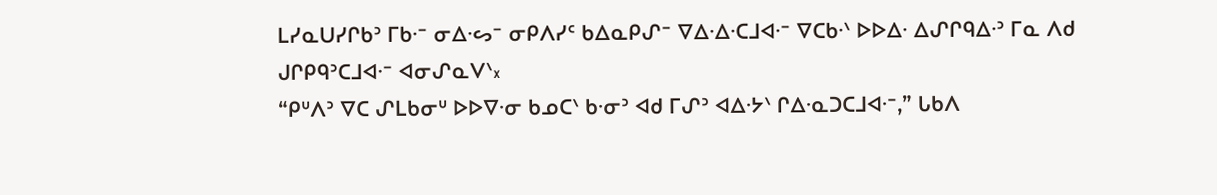ᒪᓯᓇᑌᓯᒋᑲᐣ ᒥᑲᐧᐨ ᓂᐃᐧᔕᐨ ᓂᑭᐱᓯᑦ ᑲᐃᓇᑭᔑᐨ ᐁᐃᐧᐃᐧᑕᒧᐊᐧᐨ ᐁᑕᑲᐧᐠ ᐅᐅᐃᐧ ᐃᔑᒋᑫᐃᐧᐣ ᒥᓇ ᐱᑯ ᒍᒋᑭᑫᐣᑕᒧᐊᐧᐨ ᐊᓂᔑᓇᐯᐠ᙮
“ᑭᐡᐱᐣ ᐁᑕ ᔑᒪᑲᓂᐡ ᐅᐅᐁᐧᓂ ᑲᓄᑕᐠ ᑲᐧᓂᐣ ᐊᑯ ᒥᔑᐣ ᐊᐃᐧᔭᐠ ᒋᐃᐧᓇᑐᑕᒧᐊᐧᐨ,” ᒐᑲᐱ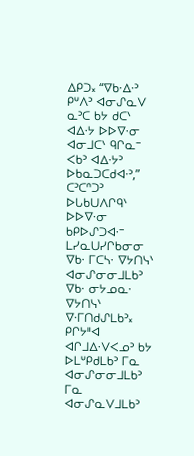ᐃᑭᑐ᙮ “ᐁᑲᐧᐃᐧᐣ ᑭᐡᐱᐣ ᐊᓂᔑᓇᐯ ᓇᐣᑕ ᑲᔭ ᑯᑕᐠ ᐊᐃᐧᔭ ᐅᐅᐁᐧᓂ ᐊᓂᒧᑕᐠ ᑫᒋᓇᐨ ᐸᑲᐣ ᐊᐃᐧᔭᐣ ᐅᑲᓇᑐᑕᑯᐊᐧᐣ,”
ᑕᐣᑕᐢᑐᐣ ᐅᒐᑲᑌᐱᒋᑫᐠ ᐅᐅᐁᐧᓂ ᑲᑭᐅᔑᑐᐊᐧᐨ ᒪᓯᓇᑌᓯᒋᑲᓂᓂ ᐁᑲᐧ ᒥᑕᓴᐧ ᐁᔭᑎᓭᐠ ᐊᓂᔑᓂᓂᒧᒪᑲᐣ ᐁᑲᐧ ᓂᔭᓄᓇᐧ ᐁᔭᑎᓭᐠ ᐁᐧᒥᑎᑯᔑᒪᑲᐣ᙮ ᑭᒋᔭᐦᐊ ᐊᒋᒧᐃᐧᐯᐸᓄᐣ ᑲᔭ ᐅᒪᐡᑭᑯᒪᑲᐣ ᒥᓇ ᐊᓂᔑᓂᓂᒧᒪᑲᐣ ᒥᓇ ᐊᓂᔑᓇᐯᒧᒪᑲᐣ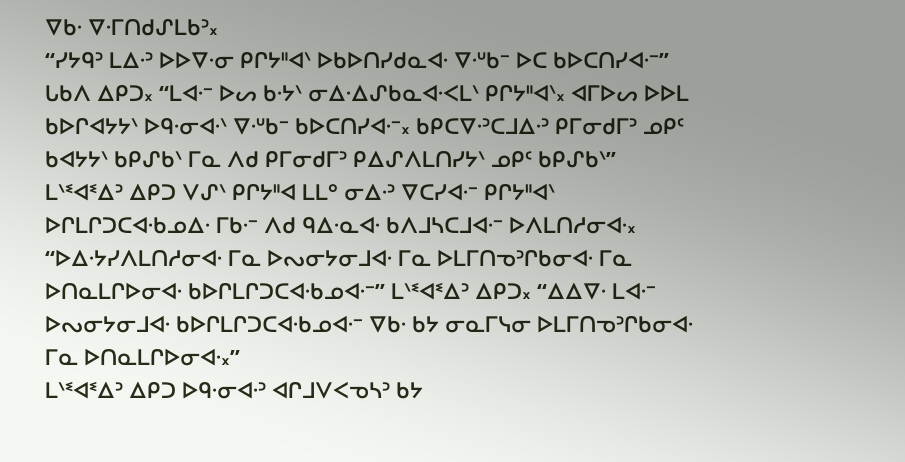ᐁᑲᐧ ᐁᐧᒥᑎᑯᔑᒪᑲᐣ᙮
“ᓯᔭᑫᐣ ᒪᐃᐧᐣ ᐅᐅᐁᐧᓂ ᑭᒋᔭᐦᐊᐠ ᐅᑲᐅᑎᓯᑯᓇᐊᐧ ᐁᐧᐡᑲᐨ ᐅᑕ ᑲᐅᑕᑎᓯᐊᐧᐨ” ᒐᑲᐱ ᐃᑭᑐ᙮ “ᒪᐊᐧᐨ ᐅᔕ ᑲᐧᔭᐠ ᓂᐃᐧᐃᔑᑲᓇᐊᐧᐸᒪᐠ ᑭᒋᔭᐦᐊᐠ᙮ ᐊᒥᐅᔕ ᐅᐅᒪ ᑲᐅᒋᐊᔭᔭᐠ ᐅᑫᐧᓂᐊᐧᐠ ᐁᐧᐡᑲᐨ ᑲᐅᑕᑎᓯᐊᐧᐨ᙮ ᑲᑭᑕᐁᐧᐣᑕᒧᐃᐧᐣ ᑭᒥᓂᑯᒥᐣ ᓄᑭᑦ ᑲᐊᔭᔭᐠ ᑲᑭᔑᑲᐠ ᒥᓇ ᐱᑯ ᑭᒥᓂᑯᒥᐣ ᑭᐃᔑᐱᒪᑎᓯᔭᐠ ᓄᑭᑦ ᑲᑭᔑᑲᐠ”
ᒪᐠᓫᐊᓫᐃᐣ ᐃᑭᑐ ᐯᔑᐠ ᑭᒋᔭᐦᐊ ᒪᒪᐤ ᓂᐃᐧᐣ ᐁᑕᓯᐊᐧᐨ ᑭᒋᔭᐦᐊᐠ ᐅᒋᒪᒋᑐᑕᐊᐧᑲᓄᐃᐧ ᒥᑲᐧᐨ ᐱᑯ ᑫᐃᐧᓇᐊᐧ ᑲᐱᒧᓴᑕᒧᐊᐧᐨ ᐅᐱᒪᑎᓱᓂᐊᐧ᙮
“ᐅᐃᐧᔭᓯᐱᒪᑎᓱᓂᐊᐧ ᒥᓇ ᐅᔓᓂᔭᓂᒧᐊᐧ ᒥᓇ ᐅᒪᒥᑎᓀᐣᒋᑲᓂᐊᐧ ᒥᓇ ᐅᑎᓇᒪᒋᐅᓂᐊᐧ ᑲᐅᒋᒪᒋᑐᑕᐊᐧᑲᓄᐊᐧᐨ” ᒪᐠᓫᐊᓫᐃᐣ ᐃᑭᑐ᙮ “ᐃᐃᐁᐧ ᒪᐊᐧᐨ ᐅᔓᓂᔭᓂᒧᐊᐧ ᑲᐅᒋᒪᒋᑐᑕᐊᐧᑲᓄᐊᐧᐨ ᐁᑲᐧ ᑲᔭ ᓂᓇᒥᓭᓂ ᐅᒪᒥᑎᓀᐣᒋᑲᓂᐊᐧ ᒥᓇ ᐅᑎᓇᒪᒋᐅᓂᐊᐧ᙮”
ᒪᐠᓫᐊᓫᐃᐣ ᐃᑭᑐ ᐅᑫᐧᓂᐊᐧᐣ ᐊᒋᒧᐯᐸᓀᓴᐣ ᑲᔭ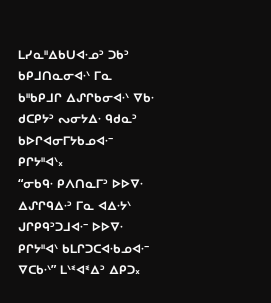ᒪᓯᓇᐦᐃᑲᑌᐊᐧᓄᐣ ᑐᑲᐣ ᑲᑭᒧᑎᓇᓂᐊᐧᐠ ᒥᓇ ᑲᐦᑲᑭᒧᒋ ᐃᔑᒋᑲᓂᐊᐧᐠ ᐁᑲᐧ ᑯᑕᑭᔭᐣ ᔓᓂᔭᐃᐧ ᑫᑯᓇᐣ ᑲᐅᒋᐊᓂᒥᔭᑲᓄᐊᐧᐨ ᑭᒋᔭᐦᐊᐠ᙮
“ᓂᑲᑫᐧ ᑭᐱᑎᓇᒥᐣ ᐅᐅᐁᐧ ᐃᔑᒋᑫᐃᐧᐣ ᒥᓇ ᐊᐃᐧᔭᐠ ᒍᒋᑭᑫᐣᑐᒧᐊᐧᐨ ᐅᐅᐁᐧ ᑭᒋᔭᐦᐊᐠ ᑲᒪᒋᑐᑕᐊᐧᑲᓄᐊᐧᐨ ᐁᑕᑲᐧᐠ” ᒪᐠᓫᐊᓫᐃᐣ ᐃᑭᑐ᙮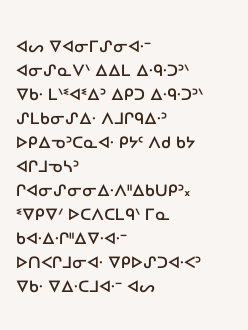ᐊᔕ ᐁᐊᓂᒥᔑᓂᐊᐧᐨ ᐊᓂᔑᓇᐯᐠ ᐃᐃᒪ ᐃᐧᑫᐧᑐᐣᐠ ᐁᑲᐧ ᒪᐠᓫᐊᓫᐃᐣ ᐃᑭᑐ ᐃᐧᑫᐧᑐᐣᐠ ᔑᒪᑲᓂᔑᐃᐧ ᐱᒧᒋᑫᐃᐧᐣ ᐅᑭᐃᓀᐣᑕᓇᐊᐧ ᑭᔭᑦ ᐱᑯ ᑲᔭ ᐊᒋᒧᓀᓴᐣ ᒋᐊᓂᔑᓂᓂᐃᐧᐱᐦᐃᑲᑌᑭᐣ᙮
ᓫᐁᑭᐁᐟ ᐅᑕᐱᑕᒪᑫᐠ ᒥᓇ ᑲᐊᐧᐃᐧᒋᐦᐃᐁᐧᐊᐧᐨ ᐅᑎᐸᒋᒧᓂᐊᐧ ᐁᑭᐅᔑᑐᐊᐧᐸᐣ ᐁᑲᐧ ᐁᐃᐧᑕᒧᐊᐧᐨ ᐊᔕ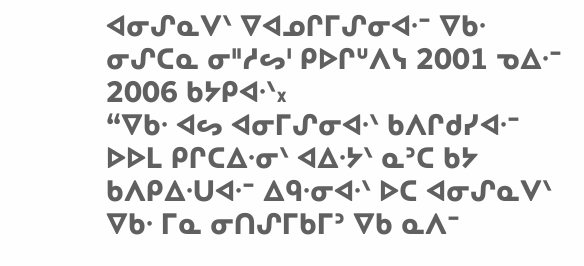ᐊᓂᔑᓇᐯᐠ ᐁᐊᓄᒋᒥᔑᓂᐊᐧᐨ ᐁᑲᐧ ᓂᔑᑕᓇ ᓂᐦᓱᔕᑊ ᑭᐅᒋᐡᐱᓭ 2001 ᓀᐃᐧᐨ 2006 ᑲᔭᑭᐊᐧᐠ᙮
“ᐁᑲᐧ ᐊᔕ ᐊᓂᒥᔑᓂᐊᐧᐠ ᑲᐱᒋᑯᓯᐊᐧᐨ ᐅᐅᒪ ᑭᒋᑕᐃᐧᓂᐠ ᐊᐃᐧᔭᐠ ᓇᐣᑕ ᑲᔭ ᑲᐱᑭᐃᐧᑌᐊᐧᐨ ᐃᑫᐧᓂᐊᐧᐠ ᐅᑕ ᐊᓂᔑᓇᐯᐠ ᐁᑲᐧ ᒥᓇ ᓂᑎᔑᒥᑲᒥᐣ ᐁᑲ ᓇᐱᐨ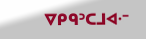ᐁᑭᑫᐣᑕᒧᐊᐧᐨ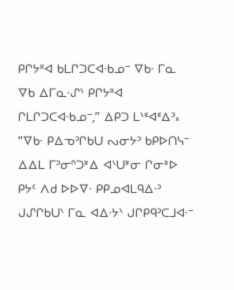ᑭᒋᔭᐦᐊ ᑲᒪᒋᑐᑕᐊᐧᑲᓄᐨ ᐁᑲᐧ ᒥᓇ ᐁᑲ ᐃᒥᓇᐧᔑᐠ ᑭᒋᔭᐦᐊ ᒋᒪᒋᑐᑕᐊᐧᑲᓄᐨ,” ᐃᑭᑐ ᒪᐠᓫᐊᓫᐃᐣ᙮
“ᐁᑲᐧ ᑭᐃᓀᐣᒋᑲᑌ ᔓᓂᔭᐣ ᑲᑭᐅᑎᓭᐨ ᐃᐃᒪ ᒥᐣᓂᐢᑐᕑᐃ ᐊᐠᑌᕑᓂ ᒋᓂᕑᐅ ᑭᔭᑦ ᐱᑯ ᐅᐅᐁᐧ ᑭᑭᓄᐊᒪᑫᐃᐧᐣ ᒍᔑᒋᑲᑌᐠ ᒥᓇ ᐊᐃᐧᔭᐠ ᒍᒋᑭᑫᐣᑕᒧᐊᐧᐨ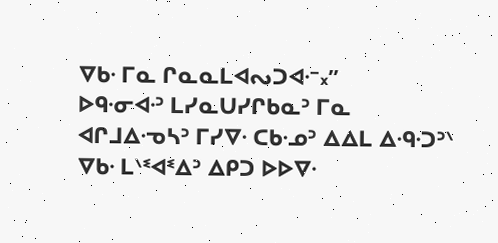ᐁᑲᐧ ᒥᓇ ᒋᓇᓇᒪᐊᔓᑐᐊᐧᐨ᙮”
ᐅᑫᐧᓂᐊᐧᐣ ᒪᓯᓇᑌᓯᒋᑲᓇᐣ ᒥᓇ ᐊᒋᒧᐃᐧᓀᓴᐣ ᒥᓯᐁᐧ ᑕᑲᐧᓄᐣ ᐃᐃᒪ ᐃᐧᑫᐧᑐᐣᐠ ᐁᑲᐧ ᒪᐠᓫᐊᓫᐃᐣ ᐃᑭᑐ ᐅᐅᐁᐧ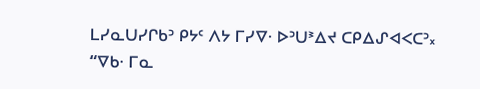ᒪᓯᓇᑌᓯᒋᑲᐣ ᑭᔭᑦ ᐱᔭ ᒥᓯᐁᐧ ᐅᐣᑌᕑᐃᔪ ᑕᑭᐃᔑᐊᐸᑕᐣ᙮
“ᐁᑲᐧ ᒥᓇ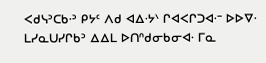ᐸᑯᓭᐣᑕᑲᐧᐣ ᑭᔭᑦ ᐱᑯ ᐊᐃᐧᔭᐠ ᒋᐊᐸᒋᑐᐊᐧᐨ ᐅᐅᐁᐧ ᒪᓯᓇᑌᓯᒋᑲᐣ ᐃᐃᒪ ᐅᑎᐢᑯᓂᑲᓂᐊᐧ ᒥᓇ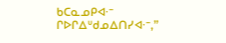ᑲᑕᓇᓄᑭᐊᐧᐨ ᒋᐅᒋᐃᐡᑯᓄᐃᑎᓯᐊᐧᐨ,”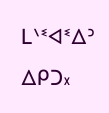ᒪᐠᓫᐊᓫᐃᐣ ᐃᑭᑐ᙮